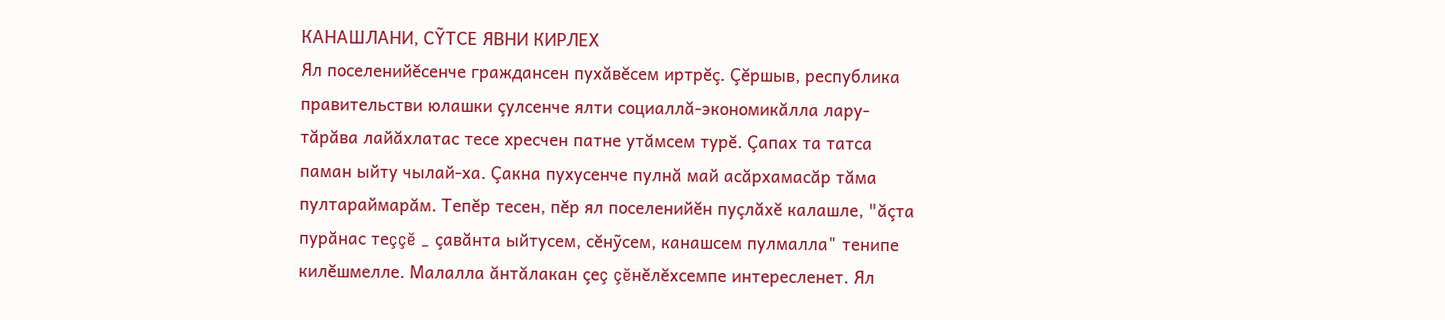КАНАШЛАНИ, СỸТСЕ ЯВНИ КИРЛЕХ
Ял поселенийĕсенче граждансен пухăвĕсем иртрĕç. Çĕршыв, республика правительстви юлашки çулсенче ялти социаллă-экономикăлла лару-тăрăва лайăхлатас тесе хресчен патне утăмсем турĕ. Çапах та татса паман ыйту чылай-ха. Çакна пухусенче пулнă май асăрхамасăр тăма пултараймарăм. Тепĕр тесен, пĕр ял поселенийĕн пуçлăхĕ калашле, "ăçта пурăнас теççĕ _ çавăнта ыйтусем, сĕнỹсем, канашсем пулмалла" тенипе килĕшмелле. Малалла ăнтăлакан çеç çĕнĕлĕхсемпе интересленет. Ял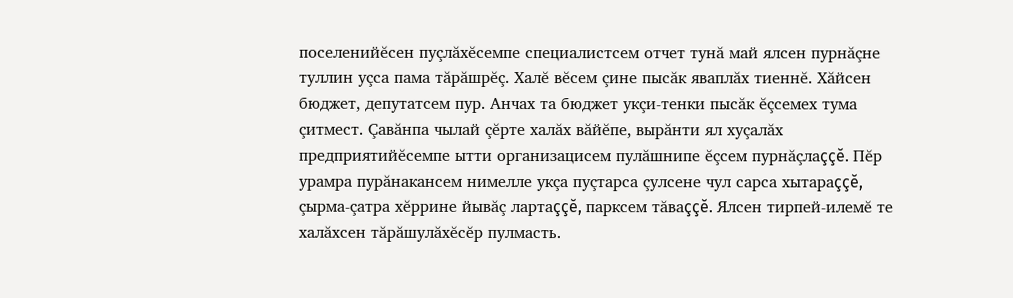поселенийĕсен пуçлăхĕсемпе специалистсем отчет тунă май ялсен пурнăçне туллин уçса пама тăрăшрĕç. Халĕ вĕсем çине пысăк яваплăх тиеннĕ. Хăйсен бюджет, депутатсем пур. Анчах та бюджет укçи-тенки пысăк ĕçсемех тума çитмест. Çавăнпа чылай çĕрте халăх вăйĕпе, вырăнти ял хуçалăх предприятийĕсемпе ытти организацисем пулăшнипе ĕçсем пурнăçлаççĕ. Пĕр урамра пурăнакансем нимелле укçа пуçтарса çулсене чул сарса хытараççĕ, çырма-çатра хĕррине йывăç лартаççĕ, парксем тăваççĕ. Ялсен тирпей-илемĕ те халăхсен тăрăшулăхĕсĕр пулмасть.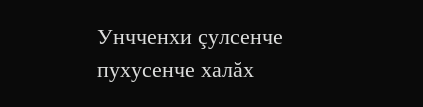Унчченхи çулсенче пухусенче халăх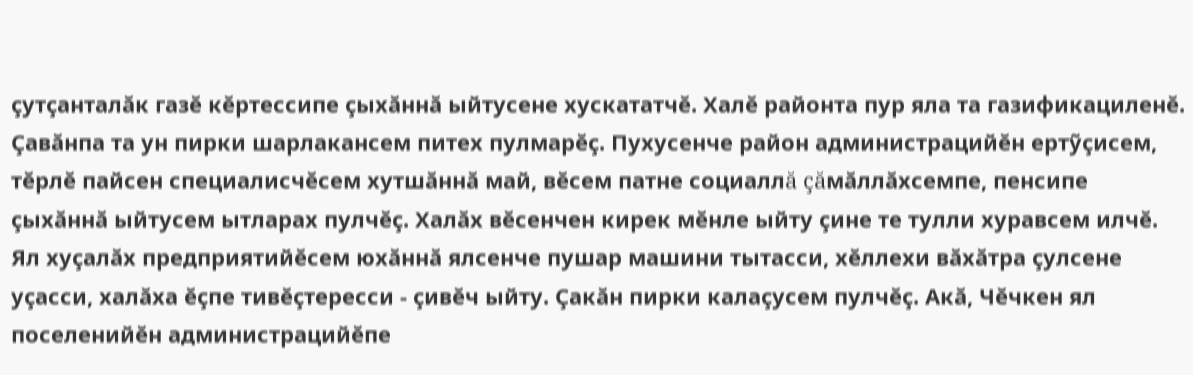çутçанталăк газĕ кĕртессипе çыхăннă ыйтусене хускататчĕ. Халĕ районта пур яла та газификациленĕ. Çавăнпа та ун пирки шарлакансем питех пулмарĕç. Пухусенче район администрацийĕн ертỹçисем, тĕрлĕ пайсен специалисчĕсем хутшăннă май, вĕсем патне социаллă çăмăллăхсемпе, пенсипе çыхăннă ыйтусем ытларах пулчĕç. Халăх вĕсенчен кирек мĕнле ыйту çине те тулли хуравсем илчĕ. Ял хуçалăх предприятийĕсем юхăннă ялсенче пушар машини тытасси, хĕллехи вăхăтра çулсене уçасси, халăха ĕçпе тивĕçтересси - çивĕч ыйту. Çакăн пирки калаçусем пулчĕç. Акă, Чĕчкен ял поселенийĕн администрацийĕпе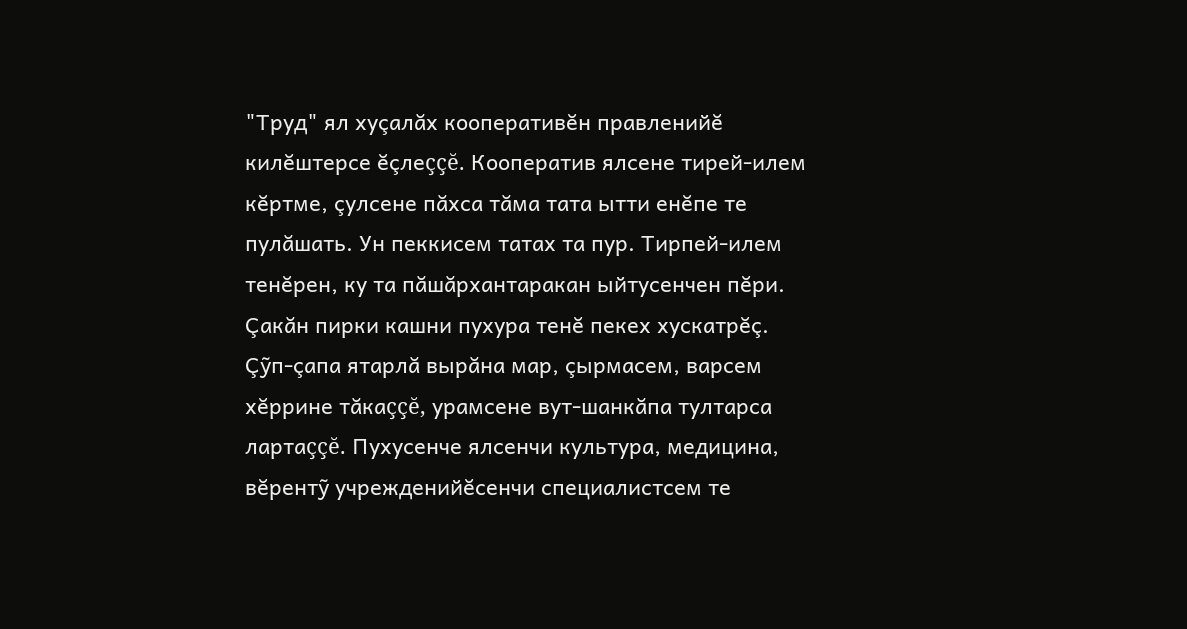"Труд" ял хуçалăх кооперативĕн правленийĕ килĕштерсе ĕçлеççĕ. Кооператив ялсене тирей-илем кĕртме, çулсене пăхса тăма тата ытти енĕпе те пулăшать. Ун пеккисем татах та пур. Тирпей-илем тенĕрен, ку та пăшăрхантаракан ыйтусенчен пĕри. Çакăн пирки кашни пухура тенĕ пекех хускатрĕç. Çỹп-çапа ятарлă вырăна мар, çырмасем, варсем хĕррине тăкаççĕ, урамсене вут-шанкăпа тултарса лартаççĕ. Пухусенче ялсенчи культура, медицина, вĕрентỹ учрежденийĕсенчи специалистсем те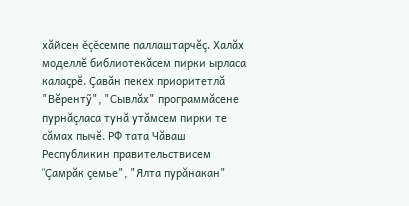хăйсен ĕçĕсемпе паллаштарчĕç. Халăх моделлĕ библиотекăсем пирки ырласа калаçрĕ. Çавăн пекех приоритетлă "Вĕрентỹ", "Сывлăх" программăсене пурнăçласа тунă утăмсем пирки те сăмах пычĕ. РФ тата Чăваш Республикин правительствисем "Çамрăк çемье", "Ялта пурăнакан"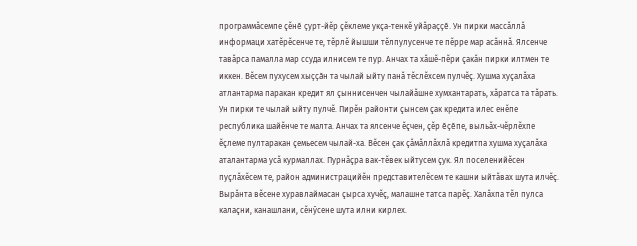программăсемпе çĕнĕ çурт-йĕр çĕклеме укçа-тенкĕ уйăраççĕ. Ун пирки массăллă информаци хатĕрĕсенче те, тĕрлĕ йышши тĕлпулусенче те пĕрре мар асăннă. Ялсенче тавăрса памалла мар ссуда илнисем те пур. Анчах та хăшĕ-пĕри çакăн пирки илтмен те иккен. Вĕсем пухусем хыççăн та чылай ыйту панă тĕслĕхсем пулчĕç. Хушма хуçалăха атлантарма паракан кредит ял çыннисенчен чылайăшне хумхантарать, хăратса та тăрать. Ун пирки те чылай ыйту пулчĕ. Пирĕн районти çынсем çак кредита илес енĕпе республика шайĕнче те малта. Анчах та ялсенче ĕçчен, çĕр ĕçĕпе, выльăх-чĕрлĕхпе ĕçлеме пултаракан çемьесем чылай-ха. Вĕсен çак çăмăллăхлă кредитпа хушма хуçалăха аталантарма усă курмаллах. Пурнăçра вак-тĕвек ыйтусем çук. Ял поселенийĕсен пуçлăхĕсем те, район администрацийĕн представителĕсем те кашни ыйтăвах шута илчĕç. Вырăнта вĕсене хуравлаймасан çырса хучĕç, малашне татса парĕç. Халăхпа тĕл пулса калаçни, канашлани, сĕнỹсене шута илни кирлех.